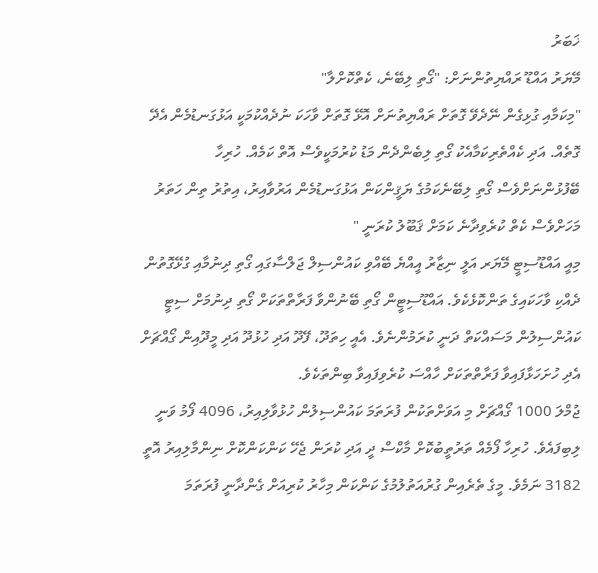ޚަބަރު
މޭޔަރު އައްޑޫ ރައްޔިތުންނަށް: "ގޯތި ލިބޭނެ، ކެތްކޮށްލާ"
"މިކަމާއި ގުޅިގެން ނޭދެވޭ ގޮތަށް ރައްޔިތުނަށް އޮޅޭ ގޮތަށް ވާހަކަ ނުދެއްކުމަކީ އަޅުގަނޑުމެން އެދޭ ގޮތެއް. އަދި ކެއްތެރިކަމާއެކު ގޯތި ލިބެންދެން މަޑު ކުރުމަކީވެސް އޮތް ކަމެއް. ހުރިހާ ބޭފުޅުންނަށްވެސް ގޯތި ލިބޭނެކަމުގެ ޔަޤީންކަން އަޅުގަނޑުމެން އަރުވާއިރު، އިތުރު ތިން ހަތަރު މަހަށްވެސް ކެތް ކުރެވިދާނެ ކަމަށް ޤަބޫލު ކުރަނީ "
މިއީ އައްޑޫސިޓީ މޭޔަރ އަލީ ނިޒާރު އީއްޔެ ބޭއްވި ކައުންސިލް ޖަލްސާގައި ގޯތި ދިނުމާއި ގުޅޭގޮތުން ދެއްކި ވާހަކައިގެ ތަންކޮޅެކެވެ. އައްޑޫސިޓީން ގޯތި ބޭނުންވާ ފަރާތްތަކަށް ގޯތި ދިނުމަށް ސިޓީ ކައުންސިލުން މަސައްކަތް ދަނީ ކުރަމުންނެވެ. އެއީ ހިތަދޫ، ފޭދޫ އަދި ހުޅުދޫ އަދި މީދޫއިން ގޯއްޗަށް އެދި ހުށަހަޅާފައިވާ ފަރާތްތަކަށް ހާއްސަ ކުރެވިފައިވާ ބިންތަކެވެ.
ޖުމްލަ 1000 ގޯއްޗަށް މި އަވަށްތަކުން ފުރަތަމަ ކައުންސިލުން ހުޅުވާލިއިރު، 4096 ފޯމު ވަނީ ލިބިފައެވެ. ހުރިހާ ފޯމެއް ތަރުތީބުކޮށް މާކްސް ދީ އަދި ކުރަން ޖެހޭ ކަންކަންކޮށް ނިންމާލިއިރު އޮތީ 3182 ނަމެވެ. މީގެ ތެރެއިން ގުރުއަތުލުމުގެ ކަންކަން މިހާރު ކުރިއަށް ގެންދާނީ ފުރަތަމަ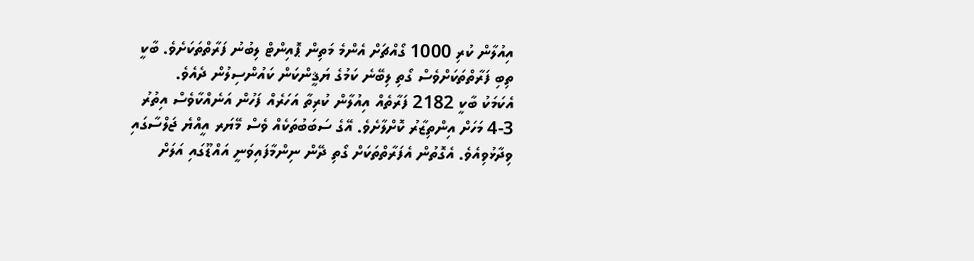އިއުލާން ކުރި 1000 ގޯއްޗަށް އެންމެ މަތިން ޕޮއިންޓް ލިބުނު ފަރާތްތަކަށެވެ. ބާކީ ތިބި ފަރާތްތަކަށްވެސް ގޯތި ލިބޭނެ ކަމުގެ ޔަޤީންކަން ކައުންސިލުން ދެއެވެ.
އެކަމަކު ބާކީ 2182 ފަރާތެއް އިއުލާން ކުރިތާ އަހަރެއް ފަހުން އަނެއްކާވެސް އިތުރު 3-4 މަހަށް އިންތިޒާރު ކޮށްލާށެވެ. އޭގެ ސަބަބުތަކެއް ވެސް މޭޔަރ އީއްޔެ ޖަލްސާގައި ވިދާޅުވިއެވެ. އެގޮތުން އެފަރާތްތަކަށް ގޯތި ދޭން ނިންމާފައިވަނީ އައްޑޫގައި އަލަށް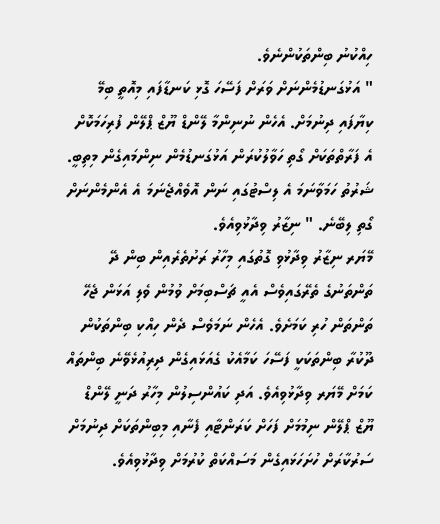ހިއްކުނު ބިންތަކުންނެވެ.
" އަޅުގަނޑުމެންނަށް ވަރަށް ފަސޭހަ ގޮޅި ކަނޑާފައި މިއޮތީ ބިމޭ ކިޔާފައި ދިނުމަށް. އެހެން ނުނިންމާ ލޭންޑް ޔޫޒް ޕްލޭން ފުރިހަމަކޮށް އެ ފަރާތްތަކަށް ގޯތި ހަވާލުކުރަން އަޅުގަނޑުމެން ނިންމައިގެން މިތިބީ. ޝަރުތު ހަމަވާނަމަ އެ ލިސްޓުގައި ނަން އޮވެއްޖެނަމަ އެ އެންމެންނަށް ގޯތި ލިބޭނެ. " ނިޒާރު ވިދާޅުވިއެވެ.
މޭޔަރ ނިޒާރު ވިދާޅުވި ގޮތުގައި މިހާރު ރަށުތެރެއިން ބިން ދޭ ތަންތަނުގެ ތެރޭގައިވެސް އެއީ ޗަސްބިމަށް ވުމުން ވެލި އަޅަން ޖެހޭ ތަންތަން ހުރި ކަމަށެވެ. އެހެން ނަމަވެސް ދެން ހިއްކި ބިންތަކުން ދޫކުރާ ބިންތަކަކީ ފަސޭހަ ކަމާއެކު ގެއަޅައިގެން ދިރިއުޅެވޭނެ ބިންތައް ކަމަށް މޭޔަރ ވިދާޅުވިއެވެ. އަދި ކައުންސިލުން މިހާރު ދަނީ ލޭންޑް ޔޫޒް ޕްލޭން ނިމުމަށް ފަހަށް ކަރަންޓާއި ފެނާއި މިބިންތަކަށް ދިނުމަށް ސަރުކާރަށް ހުށަހަޅައިގެން މަސައްކަތް ކުރުމަށް ވިދާޅުވިއެވެ.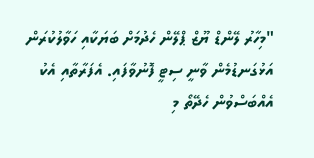"މިހާރު ލޭންޑް ޔޫޒް ޕްލޭން ހެދުމަށް ބަޔަކާއި ހަވާލުކުރަން އަޅުގަނޑުމެން ވާނީ ސިޓީ ފޮނުވާފައި. އެފަރާތާއި އެކު އެއްބަސްވުން ހެދޭތޯ މި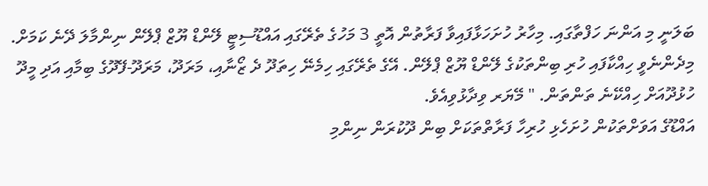ބަލަނީ މި އަންނަ ހަފްތާގައި. މިހާރު ހުށަހަޅާފައިވާ ފަރާތުން އޮތީ 3 މަހުގެ ތެރޭގައި އައްޑޫސިޓީ ލޭންޑް ޔޫޒް ޕްލޭން ނިންމާލަ ދޭނެ ކަމަށް. މިދެންނެވީ ހިއްކާފައި ހުރި ބިންތަކުގެ ލޭންޑް ޔޫޒް ޕްލޭން. އޭގެ ތެރޭގައި ހިމެނޭ ހިތަދޫ ދެ ޒޯނާއި، މަރަދޫ، މަރަދޫ-ފޭދޫގެ ބިމާއި އަދި މީދޫ ހުޅުދޫއަށް ހިއްކޭނެ ތަންތަން. " މޭޔަރ ވިދާޅުވިއެވެ.
އައްޑޫގެ އަވަށްތަކުން ހުށަހެޅި ހުރިހާ ފަރާތްތަކަށް ބިން ދޫކުރަން ނިންމި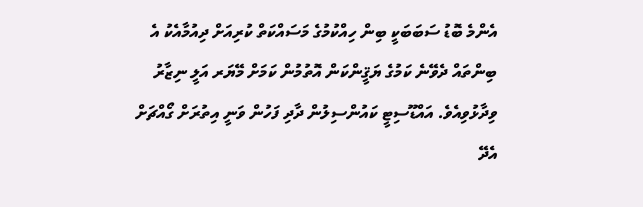އެންމެ ބޮޑު ސަބަބަކީ ބިން ހިއްކުމުގެ މަސައްކަތް ކުރިއަށް ދިއުމާއެކު އެ ބިންތައް ދެވޭނެ ކަމުގެ ޔަޤީންކަން އޮތުމުން ކަމަށް މޭޔަރ އަލީ ނިޒާރު ވިދާޅުވިއެވެ. އައްޑޫސިޓީ ކައުންސިލުން ދާދި ފަހުން ވަނީ އިތުރަށް ގޯއްޗަށް އެދޭ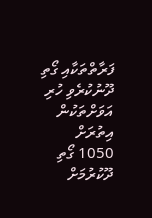ފަރާތްތަކާއި ގޯތި ދޫނުކުރެވި ހުރި އަވަށްތަކުން އިތުރަށް 1050 ގޯތި ދޫކުރުމަށް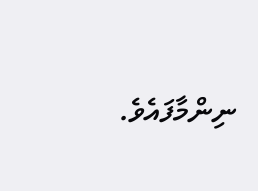ނިންމާފައެވެ.